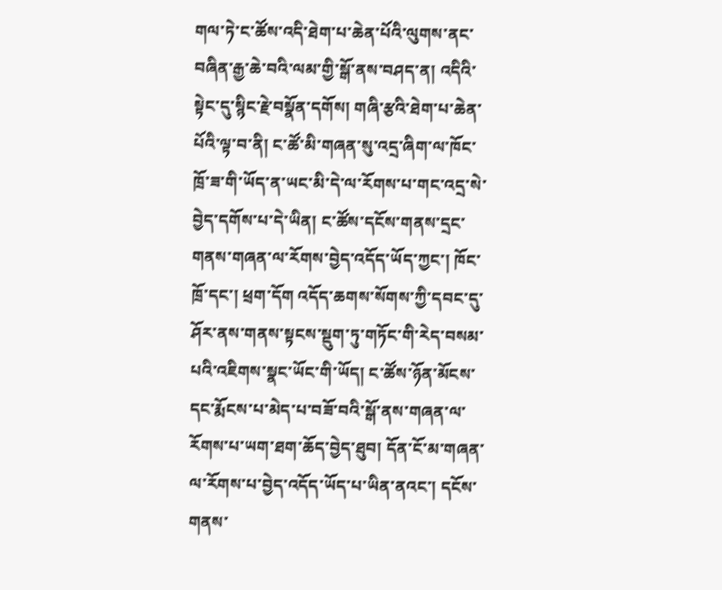གལ་ཏེ་ང་ཚོས་འདི་ཐེག་པ་ཆེན་པོའི་ལུགས་ནང་བཞིན་རྒྱ་ཆེ་བའི་ལམ་གྱི་སྒོ་ནས་བཤད་ན། འདིའི་སྟེང་དུ་སྙིང་རྗེ་བསྣོན་དགོས། གཞི་རྩའི་ཐེག་པ་ཆེན་པོའི་ལྟ་བ་ནི། ང་ཚོ་མི་གཞན་སུ་འདྲ་ཞིག་ལ་ཁོང་ཁྲོ་ཟ་གི་ཡོད་ན་ཡང་མི་དེ་ལ་རོགས་པ་གང་འདྲ་སེ་བྱེད་དགོས་པ་དེ་ཡིན། ང་ཚོས་དངོས་གནས་དྲང་གནས་གཞན་ལ་རོགས་བྱེད་འདོད་ཡོད་ཀྱང་། ཁོང་ཁྲོ་དང་། ཕྲག་དོག འདོད་ཆགས་སོགས་ཀྱི་དབང་དུ་ཤོར་ནས་གནས་སྟངས་སྡུག་ཏུ་གཏོང་གི་རེད་བསམ་པའི་འཇིགས་སྣང་ཡོང་གི་ཡོད། ང་ཚོས་ཉོན་མོངས་དང་རྨོངས་པ་མེད་པ་བཟོ་བའི་སྒོ་ནས་གཞན་ལ་རོགས་པ་ཡག་ཐག་ཆོད་བྱེད་ཐུབ། དོན་ངོ་མ་གཞན་ལ་རོགས་པ་བྱེད་འདོད་ཡོད་པ་ཡིན་ནའང་། དངོས་གནས་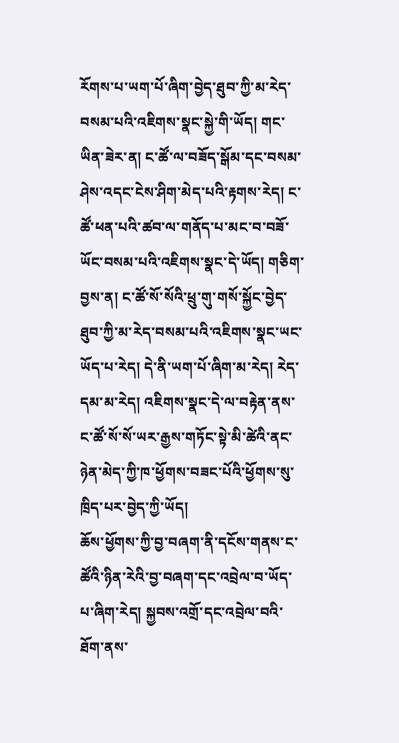རོགས་པ་ཡག་པོ་ཞིག་བྱེད་ཐུབ་ཀྱི་མ་རེད་བསམ་པའི་འཇིགས་སྣང་སྐྱེ་གི་ཡོད། གང་ཡིན་ཟེར་ན། ང་ཚོ་ལ་བཟོད་སྒོམ་དང་བསམ་ཤེས་འདང་ངེས་ཤིག་མེད་པའི་རྟགས་རེད། ང་ཚོ་ཕན་པའི་ཚབ་ལ་གནོད་པ་མང་བ་བཟོ་ཡོང་བསམ་པའི་འཇིགས་སྣང་དེ་ཡོད། གཅིག་བྱས་ན། ང་ཚོ་སོ་སོའི་ཕྲུ་གུ་གསོ་སྐྱོང་བྱེད་ཐུབ་ཀྱི་མ་རེད་བསམ་པའི་འཇིགས་སྣང་ཡང་ཡོད་པ་རེད། དེ་ནི་ཡག་པོ་ཞིག་མ་རེད། རེད་དམ་མ་རེད། འཇིགས་སྣང་དེ་ལ་བརྟེན་ནས་ང་ཚོ་སོ་སོ་ཡར་རྒྱས་གཏོང་སྟེ་མི་ཚེའི་ནང་ཉེན་མེད་ཀྱི་ཁ་ཕྱོགས་བཟང་པོའི་ཕྱོགས་སུ་ཁྲིད་པར་བྱེད་ཀྱི་ཡོད།
ཆོས་ཕྱོགས་ཀྱི་བྱ་བཞག་ནི་དངོས་གནས་ང་ཚོའི་ཉིན་རེའི་བྱ་བཞག་དང་འབྲེལ་བ་ཡོད་པ་ཞིག་རེད། སྐྱབས་འགྲོ་དང་འབྲེལ་བའི་ཐོག་ནས་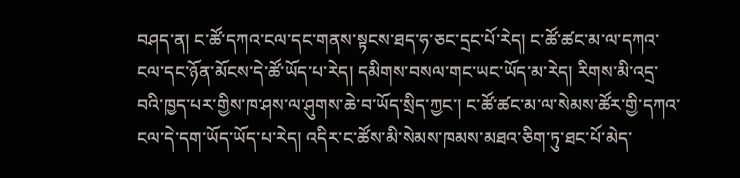བཤད་ན། ང་ཚོ་དཀའ་ངལ་དང་གནས་སྟངས་ཐད་ཧ་ཅང་དྲང་པོ་རེད། ང་ཚོ་ཚང་མ་ལ་དཀའ་ངལ་དང་ཉོན་མོངས་དེ་ཚོ་ཡོད་པ་རེད། དམིགས་བསལ་གང་ཡང་ཡོད་མ་རེད། རིགས་མི་འདྲ་བའི་ཁྱད་པར་གྱིས་ཁ་ཤས་ལ་ཤུགས་ཆེ་བ་ཡོད་སྲིད་ཀྱང་། ང་ཚོ་ཚང་མ་ལ་སེམས་ཚོར་གྱི་དཀའ་ངལ་དེ་དག་ཡོད་ཡོད་པ་རེད། འདིར་ང་ཚོས་མི་སེམས་ཁམས་མཐའ་ཅིག་ཏུ་ཐང་པོ་མེད་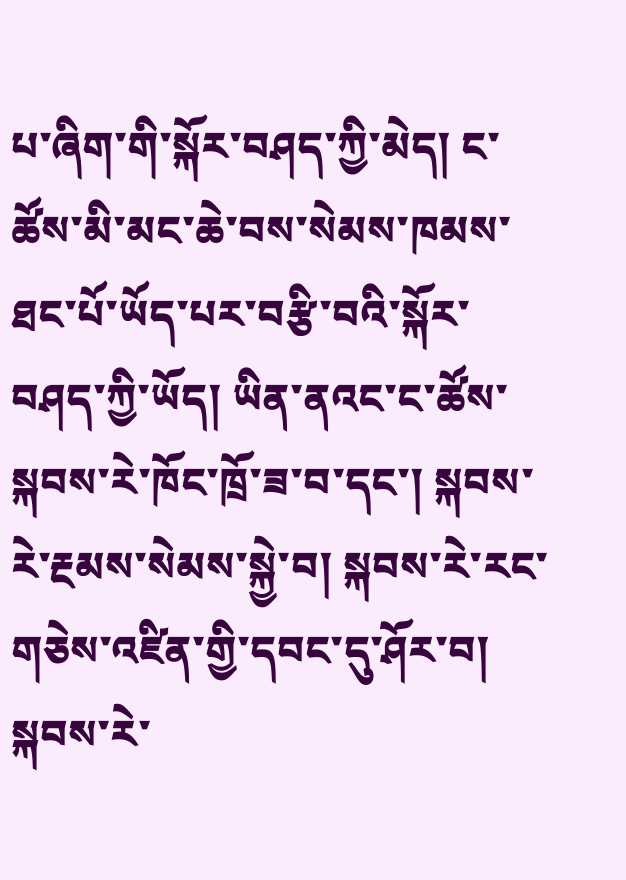པ་ཞིག་གི་སྐོར་བཤད་ཀྱི་མེད། ང་ཚོས་མི་མང་ཆེ་བས་སེམས་ཁམས་ཐང་པོ་ཡོད་པར་བརྩི་བའི་སྐོར་བཤད་ཀྱི་ཡོད། ཡིན་ནའང་ང་ཚོས་སྐབས་རེ་ཁོང་ཁྲོ་ཟ་བ་དང་། སྐབས་རེ་རྔམས་སེམས་སྐྱེ་བ། སྐབས་རེ་རང་གཅེས་འཛིན་གྱི་དབང་དུ་ཤོར་བ། སྐབས་རེ་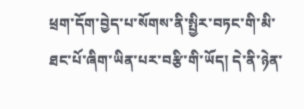ཕྲག་དོག་བྱེད་པ་སོགས་ནི་སྤྱིར་བཏང་གི་མི་ཐང་པོ་ཞིག་ཡིན་པར་བརྩི་གི་ཡོད། དེ་ནི་ཉེན་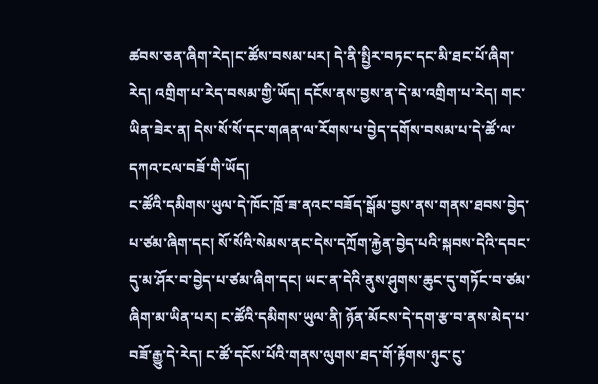ཚབས་ཅན་ཞིག་རེད།ང་ཚོས་བསམ་པར། དེ་ནི་སྤྱིར་བཏང་དང་མི་ཐང་པོ་ཞིག་རེད། འགྲིག་པ་རེད་བསམ་གྱི་ཡོད། དངོས་ནས་བྱས་ན་དེ་མ་འགྲིག་པ་རེད། གང་ཡིན་ཟེར་ན། དེས་སོ་སོ་དང་གཞན་ལ་རོགས་པ་བྱེད་དགོས་བསམ་པ་དེ་ཚོ་ལ་དཀའ་ངལ་བཟོ་གི་ཡོད།
ང་ཚོའི་དམིགས་ཡུལ་དེ་ཁོང་ཁྲོ་ཟ་ནའང་བཟོད་སྒོམ་བྱས་ནས་གནས་ཐབས་བྱེད་པ་ཙམ་ཞིག་དང། སོ་སོའི་སེམས་ནང་དེས་དཀྲོག་རྐྱེན་བྱེད་པའི་སྐབས་དེའི་དབང་དུ་མ་ཤོར་བ་བྱེད་པ་ཙམ་ཞིག་དང། ཡང་ན་དེའི་ནུས་ཤུགས་ཆུང་དུ་གཏོང་བ་ཙམ་ཞིག་མ་ཡིན་པར། ང་ཚོའི་དམིགས་ཡུལ་ནི། ཉོན་མོངས་དེ་དག་རྩ་བ་ནས་མེད་པ་བཟོ་རྒྱུ་དེ་རེད། ང་ཚོ་དངོས་པོའི་གནས་ལུགས་ཐད་གོ་རྟོགས་ཉུང་ངུ་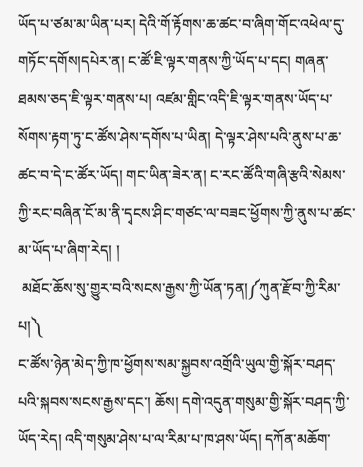ཡོད་པ་ཙམ་མ་ཡིན་པར། དེའི་གོ་རྟོགས་ཆ་ཚང་བ་ཞིག་གོང་འཕེལ་དུ་གཏོང་དགོས།དཔེར་ན། ང་ཚོ་ཇི་ལྟར་གནས་ཀྱི་ཡོད་པ་དང། གཞན་ཐམས་ཅད་ཇི་ལྟར་གནས་པ། འཛམ་གླིང་འདི་ཇི་ལྟར་གནས་ཡོད་པ་སོགས་རྟག་ཏུ་ང་ཚོས་ཤེས་དགོས་པ་ཡིན། དེ་ལྟར་ཤེས་པའི་ནུས་པ་ཆ་ཚང་བ་དེ་ང་ཚོར་ཡོད། གང་ཡིན་ཟེར་ན། ང་རང་ཚོའི་གཞི་རྩའི་སེམས་ཀྱི་རང་བཞིན་ངོ་མ་ནི་དྭངས་ཤིང་གཙང་ལ་བཟང་ཕྱོགས་ཀྱི་ནུས་པ་ཚང་མ་ཡོད་པ་ཞིག་རེད། །
 མཐོང་ཆོས་སུ་གྱུར་བའི་སངས་རྒྱས་ཀྱི་ཡོན་ཏན།༼ཀུན་རྫོབ་ཀྱི་རིམ་པ།༽
ང་ཚོས་ཉེན་མེད་ཀྱི་ཁ་ཕྱོགས་སམ་སྐྱབས་འགྲོའི་ཡུལ་གྱི་སྐོར་བཤད་པའི་སྐབས་སངས་རྒྱས་དང་། ཆོས། དགེ་འདུན་གསུམ་གྱི་སྐོར་བཤད་ཀྱི་ཡོད་རེད། འདི་གསུམ་ཤེས་པ་ལ་རིམ་པ་ཁ་ཤས་ཡོད། དཀོན་མཆོག་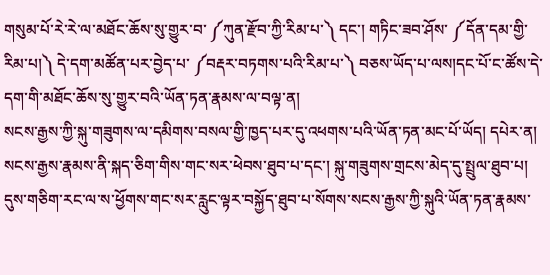གསུམ་པོ་རེ་རེ་ལ་མཐོང་ཆོས་སུ་གྱུར་བ་ ༼ཀུན་རྫོབ་ཀྱི་རིམ་པ་༽ དང་། གཏིང་ཟབ་ཤོས་ ༼དོན་དམ་གྱི་རིམ་པ།༽ དེ་དག་མཚོན་པར་བྱེད་པ་ ༼བརྡར་བཏགས་པའི་རིམ་པ་༽ བཅས་ཡོད་པ་ལས།དང་པོ་ང་ཚོས་དེ་དག་གི་མཐོང་ཆོས་སུ་གྱུར་བའི་ཡོན་ཏན་རྣམས་ལ་བལྟ་ན།
སངས་རྒྱས་ཀྱི་སྐུ་གཟུགས་ལ་དམིགས་བསལ་གྱི་ཁྱད་པར་དུ་འཕགས་པའི་ཡོན་ཏན་མང་པོ་ཡོད། དཔེར་ན། སངས་རྒྱས་རྣམས་ནི་སྐད་ཅིག་གིས་གང་སར་ཕེབས་ཐུབ་པ་དང་། སྐུ་གཟུགས་གྲངས་མེད་དུ་སྤྲུལ་ཐུབ་པ། དུས་གཅིག་རང་ལ་ས་ཕྱོགས་གང་སར་རླུང་ལྟར་བསྐྱོད་ཐུབ་པ་སོགས་སངས་རྒྱས་ཀྱི་སྐུའི་ཡོན་ཏན་རྣམས་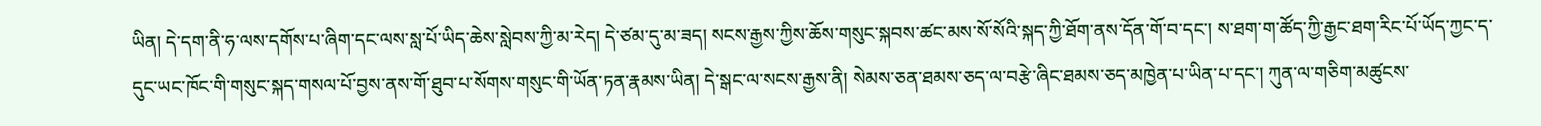ཡིན། དེ་དག་ནི་ཧ་ལས་དགོས་པ་ཞིག་དང་ལས་སླ་པོ་ཡིད་ཆེས་སླེབས་ཀྱི་མ་རེད། དེ་ཙམ་དུ་མ་ཟད། སངས་རྒྱས་ཀྱིས་ཆོས་གསུང་སྐབས་ཚང་མས་སོ་སོའི་སྐད་ཀྱི་ཐོག་ནས་དོན་གོ་བ་དང་། ས་ཐག་ག་ཚོད་ཀྱི་རྒྱང་ཐག་རིང་པོ་ཡོད་ཀྱང་ད་དུང་ཡང་ཁོང་གི་གསུང་སྐད་གསལ་པོ་བྱས་ནས་གོ་ཐུབ་པ་སོགས་གསུང་གི་ཡོན་ཏན་རྣམས་ཡིན། དེ་སྒང་ལ་སངས་རྒྱས་ནི། སེམས་ཅན་ཐམས་ཅད་ལ་བརྩེ་ཞིང་ཐམས་ཅད་མཁྱེན་པ་ཡིན་པ་དང་། ཀུན་ལ་གཅིག་མཚུངས་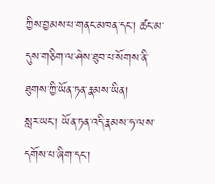ཀྱིས་བྱམས་པ་གནང་མཁན་དང་། ཚང་མ་དུས་གཅིག་ལ་ཤེས་ཐུབ་པ་སོགས་ནི་ཐུགས་ཀྱི་ཡོན་ཏན་རྣམས་ཡིན།
སླར་ཡང་། ཡོན་ཏན་འདི་རྣམས་ཧ་ལས་དགོས་པ་ཞིག་དང་།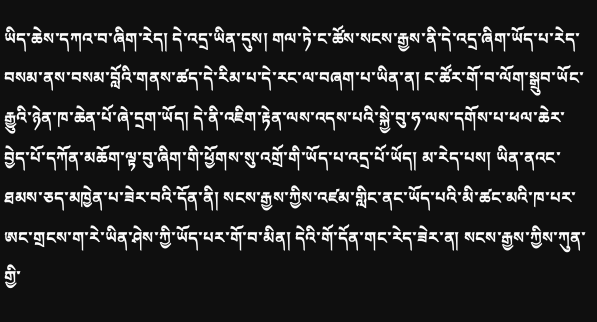ཡིད་ཆེས་དཀའ་བ་ཞིག་རེད། དེ་འདྲ་ཡིན་དུས། གལ་ཏེ་ང་ཚོས་སངས་རྒྱས་ནི་དེ་འདྲ་ཞིག་ཡོད་པ་རེད་བསམ་ནས་བསམ་བློའི་གནས་ཚད་དེ་རིམ་པ་དེ་རང་ལ་བཞག་པ་ཡིན་ན། ང་ཚོར་གོ་བ་ལོག་སྒྲུབ་ཡོང་རྒྱུའི་ཉེན་ཁ་ཆེན་པོ་ཞེ་དྲག་ཡོད། དེ་ནི་འཇིག་རྟེན་ལས་འདས་པའི་སྐྱེ་བུ་ཧ་ལས་དགོས་པ་ཕལ་ཆེར་བྱེད་པོ་དཀོན་མཆོག་ལྟ་བུ་ཞིག་གི་ཕྱོགས་སུ་འགྲོ་གི་ཡོད་པ་འདྲ་པོ་ཡོད། མ་རེད་པས། ཡིན་ནའང་ཐམས་ཅད་མཁྱེན་པ་ཟེར་བའི་དོན་ནི། སངས་རྒྱས་ཀྱིས་འཛམ་གླིང་ནང་ཡོད་པའི་མི་ཚང་མའི་ཁ་པར་ཨང་གྲངས་ག་རེ་ཡིན་ཤེས་ཀྱི་ཡོད་པར་གོ་བ་མིན། དེའི་གོ་དོན་གང་རེད་ཟེར་ན། སངས་རྒྱས་ཀྱིས་ཀུན་གྱི་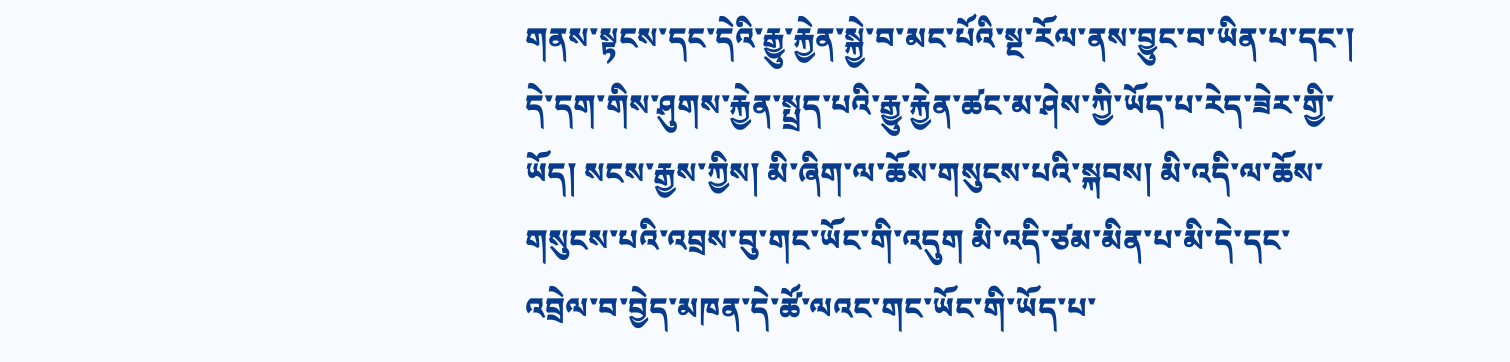གནས་སྟངས་དང་དེའི་རྒྱུ་རྐྱེན་སྐྱེ་བ་མང་པོའི་སྔ་རོལ་ནས་བྱུང་བ་ཡིན་པ་དང་། དེ་དག་གིས་ཤུགས་རྐྱེན་སྤྲད་པའི་རྒྱུ་རྐྱེན་ཚང་མ་ཤེས་ཀྱི་ཡོད་པ་རེད་ཟེར་གྱི་ཡོད། སངས་རྒྱས་ཀྱིས། མི་ཞིག་ལ་ཆོས་གསུངས་པའི་སྐབས། མི་འདི་ལ་ཆོས་གསུངས་པའི་འབྲས་བུ་གང་ཡོང་གི་འདུག མི་འདི་ཙམ་མིན་པ་མི་དེ་དང་འབྲེལ་བ་བྱེད་མཁན་དེ་ཚོ་ལའང་གང་ཡོང་གི་ཡོད་པ་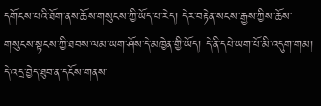དགོངས་པའི་ཐོག་ནས་ཆོས་གསུངས་ཀྱི་ཡོད་པ་རེད། དེར་བརྟེན་སངས་རྒྱས་ཀྱིས་ཆོས་གསུངས་སྟངས་ཀྱི་ཐབས་ལམ་ཡག་ཤོས་དེ་མཁྱེན་གྱི་ཡོད། དེ་ནི་དཔེ་ཡག་པོ་མི་འདུག་གམ། དེ་འདྲ་བྱེད་ཐུབ་ན་དངོས་གནས་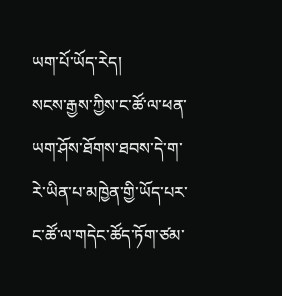ཡག་པོ་ཡོད་རེད།
སངས་རྒྱས་ཀྱིས་ང་ཚོ་ལ་ཕན་ཡག་ཤོས་ཐོགས་ཐབས་དེ་ག་རེ་ཡིན་པ་མཁྱེན་གྱི་ཡོད་པར་ང་ཚོ་ལ་གདེང་ཚོད་ཏོག་ཙམ་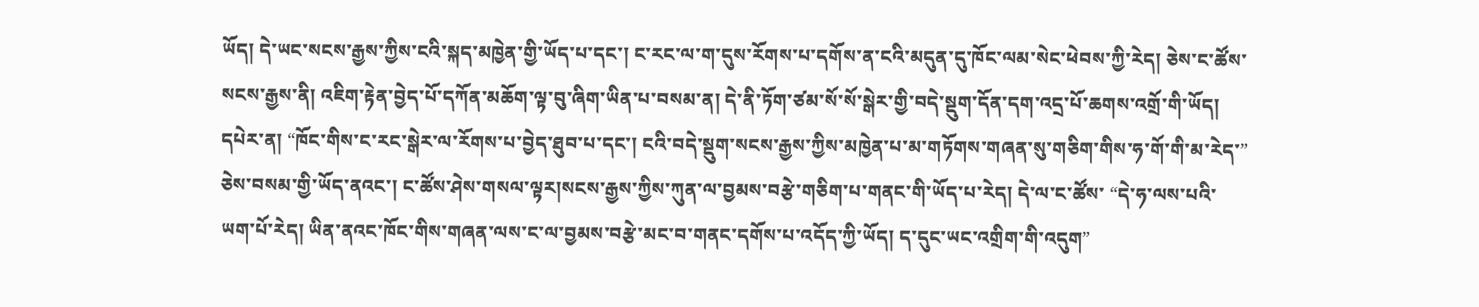ཡོད། དེ་ཡང་སངས་རྒྱས་ཀྱིས་ངའི་སྐད་མཁྱེན་གྱི་ཡོད་པ་དང་། ང་རང་ལ་ག་དུས་རོགས་པ་དགོས་ན་ངའི་མདུན་དུ་ཁོང་ལམ་སེང་ཕེབས་ཀྱི་རེད། ཅེས་ང་ཚོས་སངས་རྒྱས་ནི། འཇིག་རྟེན་བྱེད་པོ་དཀོན་མཆོག་ལྟ་བུ་ཞིག་ཡིན་པ་བསམ་ན། དེ་ནི་ཏོག་ཙམ་སོ་སོ་སྒེར་གྱི་བདེ་སྡུག་དོན་དག་འདྲ་པོ་ཆགས་འགྲོ་གི་ཡོད། དཔེར་ན། “ཁོང་གིས་ང་རང་སྒེར་ལ་རོགས་པ་བྱེད་ཐུབ་པ་དང་། ངའི་བདེ་སྡུག་སངས་རྒྱས་ཀྱིས་མཁྱེན་པ་མ་གཏོགས་གཞན་སུ་གཅིག་གིས་ཧ་གོ་གི་མ་རེད་” ཅེས་བསམ་གྱི་ཡོད་ནའང་། ང་ཚོས་ཤེས་གསལ་ལྟར།སངས་རྒྱས་ཀྱིས་ཀུན་ལ་བྱམས་བརྩེ་གཅིག་པ་གནང་གི་ཡོད་པ་རེད། དེ་ལ་ང་ཚོས་ “དེ་ཧ་ལས་པའི་ཡག་པོ་རེད། ཡིན་ནའང་ཁོང་གིས་གཞན་ལས་ང་ལ་བྱམས་བརྩེ་མང་བ་གནང་དགོས་པ་འདོད་ཀྱི་ཡོད། ད་དུང་ཡང་འགྲིག་གི་འདུག”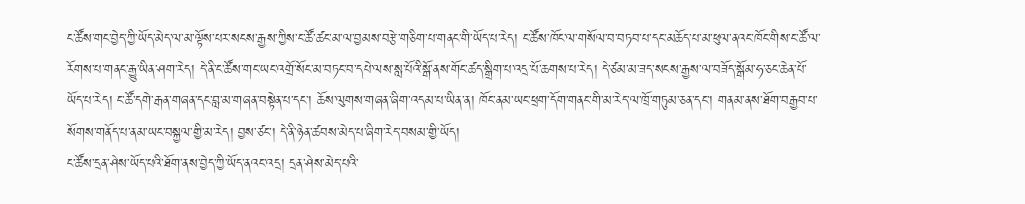ང་ཚོས་གང་བྱེད་ཀྱི་ཡོད་མེད་ལ་མ་ལྟོས་པར་སངས་རྒྱས་ཀྱིས་ང་ཚོ་ཚང་མ་ལ་བྱམས་བརྩེ་གཅིག་པ་གནང་གི་ཡོད་པ་རེད། ང་ཚོས་ཁོང་ལ་གསོལ་བ་བཏབ་པ་དང་མཆོད་པ་མ་ཕུལ་ནའང་ཁོང་གིས་ང་ཚོ་ལ་རོགས་པ་གནང་རྒྱུ་ཡིན་ཤག་རེད། དེ་ནི་ང་ཚོས་གང་ཡང་འགྲོ་སོང་མ་བཏང་བ་དཔེ་ལས་སླ་པོའི་སྒོ་ནས་གོང་ཚད་སྒྲིག་པ་འདྲ་པོ་ཆགས་པ་རེད། དེ་ཙམ་མ་ཟད་སངས་རྒྱས་ལ་བཟོད་སྒོམ་ཧ་ཅང་ཆེན་པོ་ཡོད་པ་རེད། ང་ཚོ་དགེ་རྒན་གཞན་དང་བླ་མ་གཞན་བསྟེན་པ་དང་། ཆོས་ལུགས་གཞན་ཞིག་འདམ་པ་ཡིན་ན། ཁོང་ནམ་ཡང་ཕྲག་དོག་གནང་གི་མ་རེད་ལ་ཁྲོ་གཏུམ་ཅན་དང་། གནམ་ནས་ཐོག་བརྒྱབ་པ་སོགས་གནོད་པ་ནམ་ཡང་བསྐྱལ་གྱི་མ་རེད། བྱས་ཙང་། དེ་ནི་ཉེན་ཚབས་མེད་པ་ཞིག་རེད་བསམ་གྱི་ཡོད།
ང་ཚོས་དྲན་ཤེས་ཡོད་པའི་ཐོག་ནས་བྱེད་ཀྱི་ཡོད་ནའང་འདྲ། དྲན་ཤེས་མེད་པའི་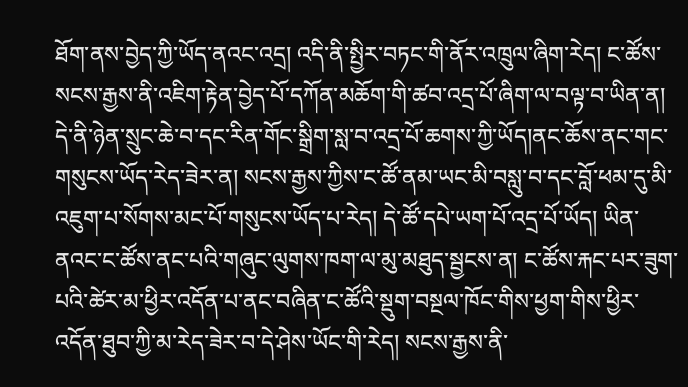ཐོག་ནས་བྱེད་ཀྱི་ཡོད་ནའང་འདྲ། འདི་ནི་སྤྱིར་བཏང་གི་ནོར་འཁྲུལ་ཞིག་རེད། ང་ཚོས་སངས་རྒྱས་ནི་འཇིག་རྟེན་བྱེད་པོ་དཀོན་མཆོག་གི་ཚབ་འདྲ་པོ་ཞིག་ལ་བལྟ་བ་ཡིན་ན། དེ་ནི་ཉེན་སྲུང་ཆེ་བ་དང་རིན་གོང་སྒྲིག་སླ་བ་འདྲ་པོ་ཆགས་ཀྱི་ཡོད།ནང་ཆོས་ནང་གང་གསུངས་ཡོད་རེད་ཟེར་ན། སངས་རྒྱས་ཀྱིས་ང་ཚོ་ནམ་ཡང་མི་བསླུ་བ་དང་བློ་ཕམ་དུ་མི་འཇུག་པ་སོགས་མང་པོ་གསུངས་ཡོད་པ་རེད། དེ་ཚོ་དཔེ་ཡག་པོ་འདྲ་པོ་ཡོད། ཡིན་ནའང་ང་ཚོས་ནང་པའི་གཞུང་ལུགས་ཁག་ལ་མུ་མཐུད་སྦྱངས་ན། ང་ཚོས་རྐང་པར་ཟུག་པའི་ཚེར་མ་ཕྱིར་འདོན་པ་ནང་བཞིན་ང་ཚོའི་སྡུག་བསྔལ་ཁོང་གིས་ཕྱག་གིས་ཕྱིར་འདོན་ཐུབ་ཀྱི་མ་རེད་ཟེར་བ་དེ་ཤེས་ཡོང་གི་རེད། སངས་རྒྱས་ནི་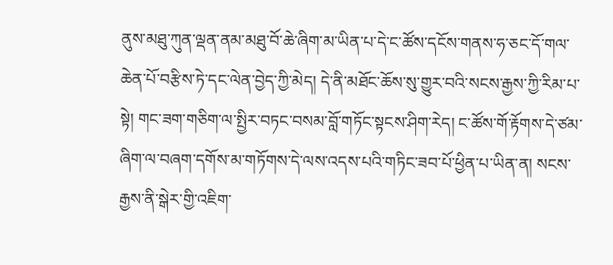ནུས་མཐུ་ཀུན་ལྡན་ནམ་མཐུ་བོ་ཆེ་ཞིག་མ་ཡིན་པ་དེ་ང་ཚོས་དངོས་གནས་ཧ་ཅང་དོ་གལ་ཆེན་པོ་བརྩིས་ཏེ་དང་ལེན་བྱེད་ཀྱི་མེད། དེ་ནི་མཐོང་ཆོས་སུ་གྱུར་བའི་སངས་རྒྱས་ཀྱི་རིམ་པ་སྟེ། གང་ཟག་གཅིག་ལ་སྤྱིར་བཏང་བསམ་བློ་གཏོང་སྟངས་ཤིག་རེད། ང་ཚོས་གོ་རྟོགས་དེ་ཙམ་ཞིག་ལ་བཞག་དགོས་མ་གཏོགས་དེ་ལས་འདས་པའི་གཏིང་ཟབ་པོ་ཕྱིན་པ་ཡིན་ན། སངས་རྒྱས་ནི་སྒེར་གྱི་འཇིག་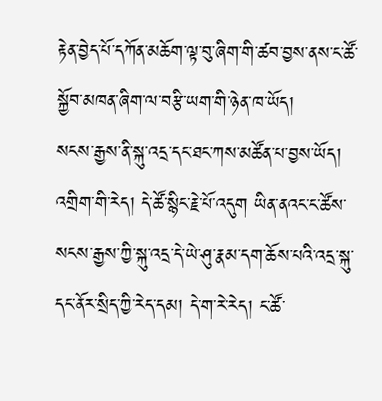རྟེན་བྱེད་པོ་དཀོན་མཆོག་ལྟ་བུ་ཞིག་གི་ཚབ་བྱས་ནས་ང་ཚོ་སྐྱོབ་མཁན་ཞིག་ལ་བརྩི་ཡག་གི་ཉེན་ཁ་ཡོད།
སངས་རྒྱས་ནི་སྐུ་འདྲ་དང་ཐང་ཀས་མཚོན་པ་བྱས་ཡོད། འགྲིག་གི་རེད། དེ་ཚོ་སྙིང་རྗེ་པོ་འདུག ཡིན་ནའང་ང་ཚོས་སངས་རྒྱས་ཀྱི་སྐུ་འདྲ་དེ་ཡེ་ཤུ་རྣམ་དག་ཆོས་པའི་འདྲ་སྐུ་དང་ནོར་སྲིད་ཀྱི་རེད་དམ། དེ་ག་རེ་རེད། ང་ཚོ་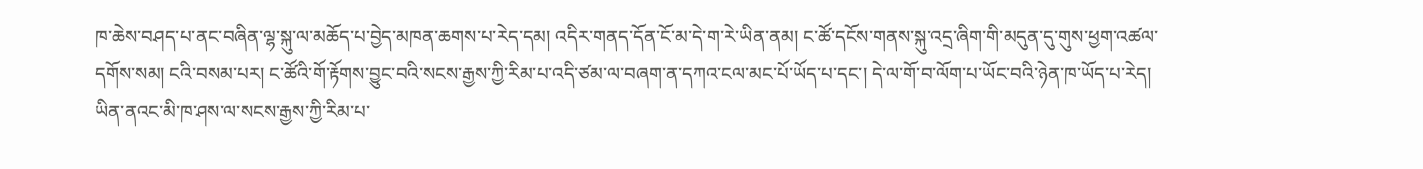ཁ་ཆེས་བཤད་པ་ནང་བཞིན་ལྷ་སྐུ་ལ་མཆོད་པ་བྱེད་མཁན་ཆགས་པ་རེད་དམ། འདིར་གནད་དོན་ངོ་མ་དེ་ག་རེ་ཡིན་ནམ། ང་ཚོ་དངོས་གནས་སྐུ་འདྲ་ཞིག་གི་མདུན་དུ་གུས་ཕྱག་འཚལ་དགོས་སམ། ངའི་བསམ་པར། ང་ཚོའི་གོ་རྟོགས་བྱུང་བའི་སངས་རྒྱས་ཀྱི་རིམ་པ་འདི་ཙམ་ལ་བཞག་ན་དཀའ་ངལ་མང་པོ་ཡོད་པ་དང་། དེ་ལ་གོ་བ་ལོག་པ་ཡོང་བའི་ཉེན་ཁ་ཡོད་པ་རེད། ཡིན་ནའང་མི་ཁ་ཤས་ལ་སངས་རྒྱས་ཀྱི་རིམ་པ་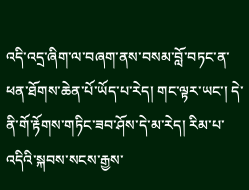འདི་འདྲ་ཞིག་ལ་བཞག་ནས་བསམ་བློ་བཏང་ན་ཕན་ཐོགས་ཆེན་པོ་ཡོད་པ་རེད། གང་ལྟར་ཡང་། དེ་ནི་གོ་རྟོགས་གཏིང་ཟབ་ཤོས་དེ་མ་རེད། རིམ་པ་འདིའི་སྐབས་སངས་རྒྱས་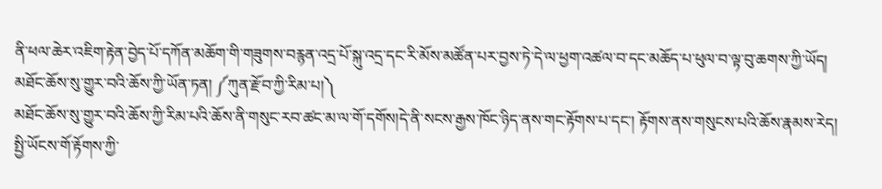ནི་ཕལ་ཆེར་འཇིག་རྟེན་བྱེད་པོ་དཀོན་མཆོག་གི་གཟུགས་བརྙན་འདྲ་པོ་སྐུ་འདྲ་དང་རི་མོས་མཚོན་པར་བྱས་ཏེ་དེ་ལ་ཕྱག་འཚལ་བ་དང་མཆོད་པ་ཕུལ་བ་ལྟ་བུ་ཆགས་ཀྱི་ཡོད།
མཐོང་ཆོས་སུ་གྱུར་བའི་ཆོས་ཀྱི་ཡོན་ཏན། ༼ཀུན་རྫོབ་ཀྱི་རིམ་པ།༽
མཐོང་ཆོས་སུ་གྱུར་བའི་ཆོས་ཀྱི་རིམ་པའི་ཆོས་ནི་གསུང་རབ་ཚང་མ་ལ་གོ་དགོས།དེ་ནི་སངས་རྒྱས་ཁོང་ཉིད་ནས་གང་རྟོགས་པ་དང་། རྟོགས་ནས་གསུངས་པའི་ཆོས་རྣམས་རེད། སྤྱི་ཡོངས་གོ་རྟོགས་ཀྱི་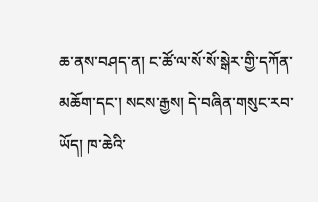ཆ་ནས་བཤད་ན། ང་ཚོ་ལ་སོ་སོ་སྒེར་གྱི་དཀོན་མཆོག་དང་། སངས་རྒྱས། དེ་བཞིན་གསུང་རབ་ཡོད། ཁ་ཆེའི་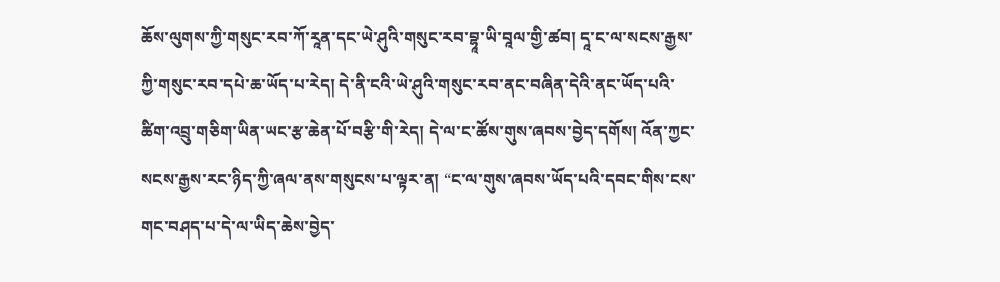ཆོས་ལུགས་ཀྱི་གསུང་རབ་ཀོ་རཱན་དང་ཡེ་ཤུའི་གསུང་རབ་བྷཱ་ཡི་བཱལ་གྱི་ཚབ། དཱ་ང་ལ་སངས་རྒྱས་ཀྱི་གསུང་རབ་དཔེ་ཆ་ཡོད་པ་རེད། དེ་ནི་ངའི་ཡེ་ཤུའི་གསུང་རབ་ནང་བཞིན་དེའི་ནང་ཡོད་པའི་ཚིག་འབྲུ་གཅིག་ཡིན་ཡང་རྩ་ཆེན་པོ་བརྩི་གི་རེད། དེ་ལ་ང་ཚོས་གུས་ཞབས་བྱེད་དགོས། འོན་ཀྱང་སངས་རྒྱས་རང་ཉིད་ཀྱི་ཞལ་ནས་གསུངས་པ་ལྟར་ན། “ང་ལ་གུས་ཞབས་ཡོད་པའི་དབང་གིས་ངས་གང་བཤད་པ་དེ་ལ་ཡིད་ཆེས་བྱེད་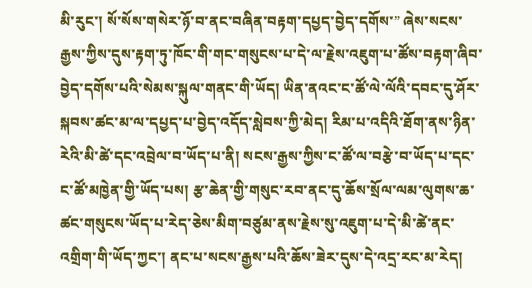མི་རུང་། སོ་སོས་གསེར་ཉོ་བ་ནང་བཞིན་བརྟག་དཔྱད་བྱེད་དགོས་” ཞེས་སངས་རྒྱས་ཀྱིས་དུས་རྟག་ཏུ་ཁོང་གི་གང་གསུངས་པ་དེ་ལ་རྗེས་འཇུག་པ་ཚོས་བརྟག་ཞིབ་བྱེད་དགོས་པའི་སེམས་སྐུལ་གནང་གི་ཡོད། ཡིན་ནའང་ང་ཚོ་ལེ་ལོའི་དབང་དུ་ཤོར་སྐབས་ཚང་མ་ལ་དཔྱད་པ་བྱེད་འདོད་སླེབས་ཀྱི་མེད། རིམ་པ་འདིའི་ཐོག་ནས་ཉིན་རེའི་མི་ཚེ་དང་འབྲེལ་བ་ཡོད་པ་ནི། སངས་རྒྱས་ཀྱིས་ང་ཚོ་ལ་བརྩེ་བ་ཡོད་པ་དང་ང་ཚོ་མཁྱེན་གྱི་ཡོད་པས། རྩ་ཆེན་གྱི་གསུང་རབ་ནང་དུ་ཆོས་སྲོལ་ལམ་ལུགས་ཆ་ཚང་གསུངས་ཡོད་པ་རེད་ཅེས་མིག་བཙུམ་ནས་རྗེས་སུ་འཇུག་པ་དེ་མི་ཚེ་ནང་འགྲིག་གི་ཡོད་ཀྱང་། ནང་པ་སངས་རྒྱས་པའི་ཆོས་ཟེར་དུས་དེ་འདྲ་རང་མ་རེད།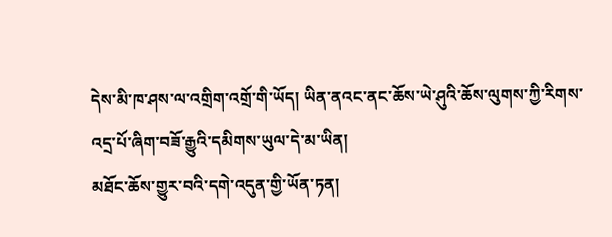དེས་མི་ཁ་ཤས་ལ་འགྲིག་འགྲོ་གི་ཡོད། ཡིན་ནའང་ནང་ཆོས་ཡེ་ཤུའི་ཆོས་ལུགས་ཀྱི་རིགས་འདྲ་པོ་ཞིག་བཟོ་རྒྱུའི་དམིགས་ཡུལ་དེ་མ་ཡིན།
མཐོང་ཆོས་གྱུར་བའི་དགེ་འདུན་གྱི་ཡོན་ཏན།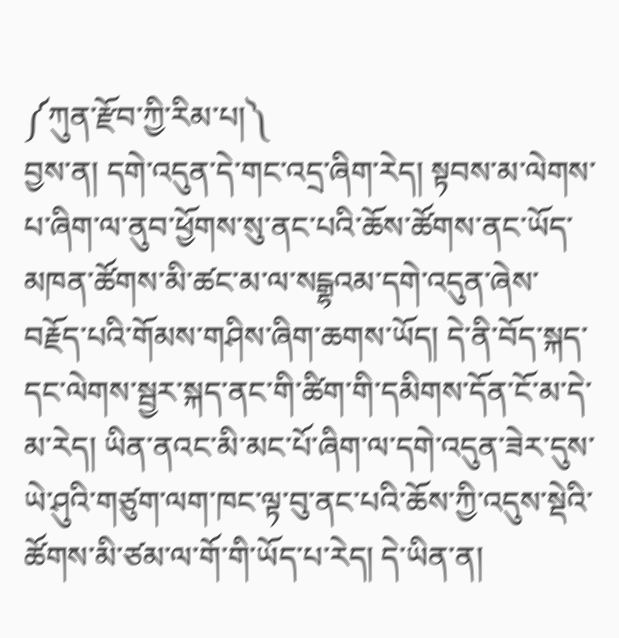༼ཀུན་རྫོབ་ཀྱི་རིམ་པ།༽
བྱས་ན། དགེ་འདུན་དེ་གང་འདྲ་ཞིག་རེད། སྟབས་མ་ལེགས་པ་ཞིག་ལ་ནུབ་ཕྱོགས་སུ་ནང་པའི་ཆོས་ཚོགས་ནང་ཡོད་མཁན་ཚོགས་མི་ཚང་མ་ལ་སངྒྷའམ་དགེ་འདུན་ཞེས་བརྗོད་པའི་གོམས་གཤིས་ཞིག་ཆགས་ཡོད། དེ་ནི་བོད་སྐད་དང་ལེགས་སྦྱར་སྐད་ནང་གི་ཚིག་གི་དམིགས་དོན་ངོ་མ་དེ་མ་རེད། ཡིན་ནའང་མི་མང་པོ་ཞིག་ལ་དགེ་འདུན་ཟེར་དུས་ཡེ་ཤུའི་གཙུག་ལག་ཁང་ལྟ་བུ་ནང་པའི་ཆོས་ཀྱི་འདུས་སྡེའི་ཚོགས་མི་ཙམ་ལ་གོ་གི་ཡོད་པ་རེད། དེ་ཡིན་ན།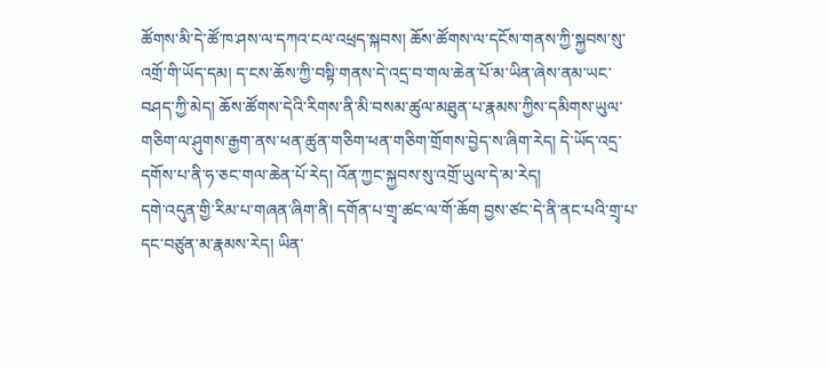ཚོགས་མི་དེ་ཚོ་ཁ་ཤས་ལ་དཀའ་ངལ་འཕྲད་སྐབས། ཆོས་ཚོགས་ལ་དངོས་གནས་ཀྱི་སྐྱབས་སུ་འགྲོ་གི་ཡོད་དམ། ད་ངས་ཆོས་ཀྱི་བསྟི་གནས་དེ་འདྲ་བ་གལ་ཆེན་པོ་མ་ཡིན་ཞེས་ནམ་ཡང་བཤད་ཀྱི་མེད། ཆོས་ཚོགས་དེའི་རིགས་ནི་མི་བསམ་ཚུལ་མཐུན་པ་རྣམས་ཀྱིས་དམིགས་ཡུལ་གཅིག་ལ་ཤུགས་རྒྱག་ནས་ཕན་ཚུན་གཅིག་ཕན་གཅིག་གྲོགས་བྱེད་ས་ཞིག་རེད། དེ་ཡོད་འདྲ་དགོས་པ་ནི་ཧ་ཅང་གལ་ཆེན་པོ་རེད། འོན་ཀྱང་སྐྱབས་སུ་འགྲོ་ཡུལ་དེ་མ་རེད།
དགེ་འདུན་གྱི་རིམ་པ་གཞན་ཞིག་ནི། དགོན་པ་གྲྭ་ཚང་ལ་གོ་ཆོག བྱས་ཙང་དེ་ནི་ནང་པའི་གྲྭ་པ་དང་བཙུན་མ་རྣམས་རེད། ཡིན་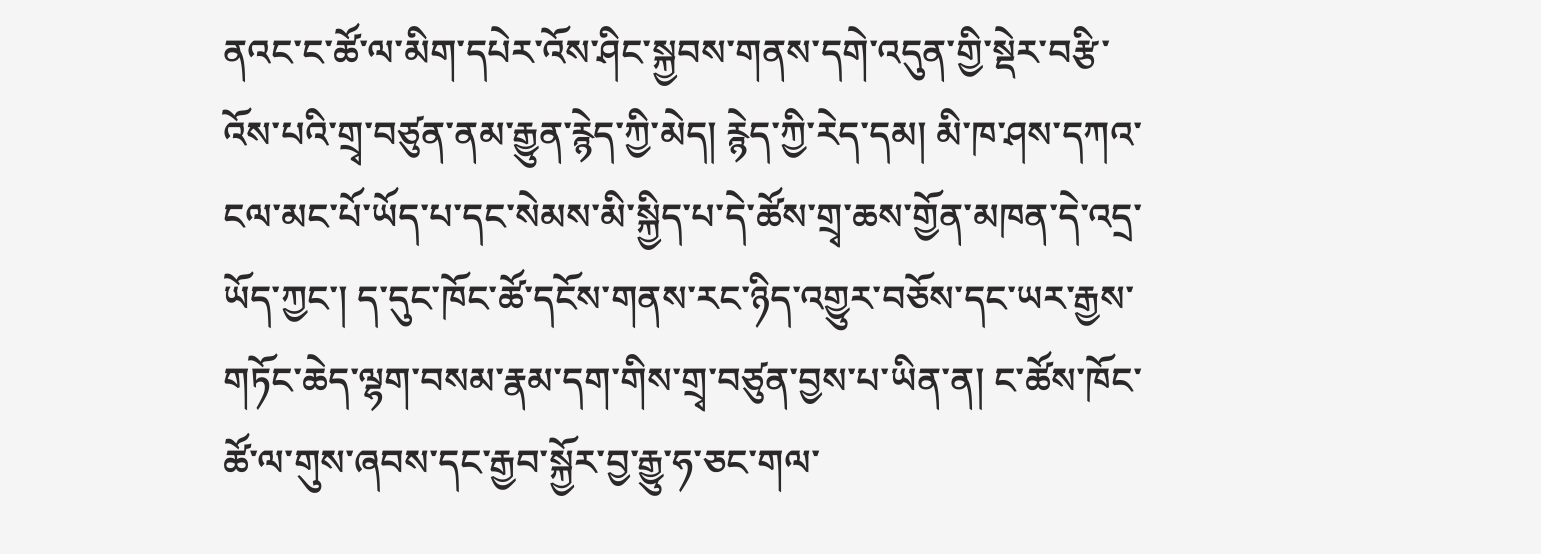ནའང་ང་ཚོ་ལ་མིག་དཔེར་འོས་ཤིང་སྐྱབས་གནས་དགེ་འདུན་གྱི་སྡེར་བརྩི་འོས་པའི་གྲྭ་བཙུན་ནམ་རྒྱུན་རྙེད་ཀྱི་མེད། རྙེད་ཀྱི་རེད་དམ། མི་ཁ་ཤས་དཀའ་ངལ་མང་པོ་ཡོད་པ་དང་སེམས་མི་སྐྱིད་པ་དེ་ཚོས་གྲྭ་ཆས་གྱོན་མཁན་དེ་འདྲ་ཡོད་ཀྱང་། ད་དུང་ཁོང་ཚོ་དངོས་གནས་རང་ཉིད་འགྱུར་བཅོས་དང་ཡར་རྒྱས་གཏོང་ཆེད་ལྷག་བསམ་རྣམ་དག་གིས་གྲྭ་བཙུན་བྱས་པ་ཡིན་ན། ང་ཚོས་ཁོང་ཚོ་ལ་གུས་ཞབས་དང་རྒྱབ་སྐྱོར་བྱ་རྒྱུ་ཧ་ཅང་གལ་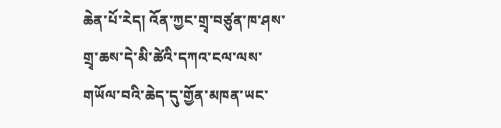ཆེན་པོ་རེད། འོན་ཀྱང་གྲྭ་བཙུན་ཁ་ཤས་གྲྭ་ཆས་དེ་མི་ཚེའི་དཀའ་ངལ་ལས་གཡོལ་བའི་ཆེད་དུ་གྱོན་མཁན་ཡང་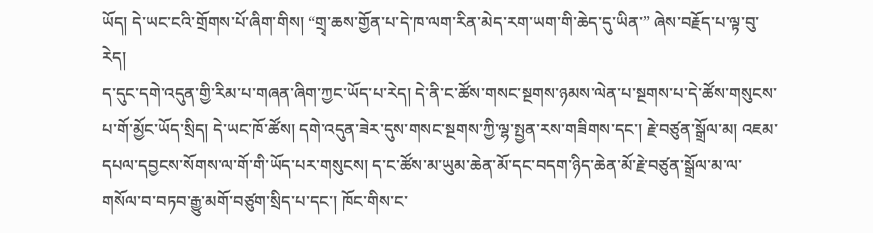ཡོད། དེ་ཡང་ངའི་གྲོགས་པོ་ཞིག་གིས། “གྲྭ་ཆས་གྱོན་པ་དེ་ཁ་ལག་རིན་མེད་རག་ཡག་གི་ཆེད་དུ་ཡིན་” ཞེས་བརྗོད་པ་ལྟ་བུ་རེད།
ད་དུང་དགེ་འདུན་གྱི་རིམ་པ་གཞན་ཞིག་ཀྱང་ཡོད་པ་རེད། དེ་ནི་ང་ཚོས་གསང་སྔགས་ཉམས་ལེན་པ་སྔགས་པ་དེ་ཚོས་གསུངས་པ་གོ་མྱོང་ཡོད་སྲིད། དེ་ཡང་ཁོ་ཚོས། དགེ་འདུན་ཟེར་དུས་གསང་སྔགས་ཀྱི་ལྷ་སྤྱན་རས་གཟིགས་དང་། རྗེ་བཙུན་སྒྲོལ་མ། འཇམ་དཔལ་དབྱངས་སོགས་ལ་གོ་གི་ཡོད་པར་གསུངས། ད་ང་ཚོས་མ་ཡུམ་ཆེན་མོ་དང་བདག་ཉིད་ཆེན་མོ་རྗེ་བཙུན་སྒྲོལ་མ་ལ་གསོལ་བ་བཏབ་རྒྱུ་མགོ་བཙུག་སྲིད་པ་དང་། ཁོང་གིས་ང་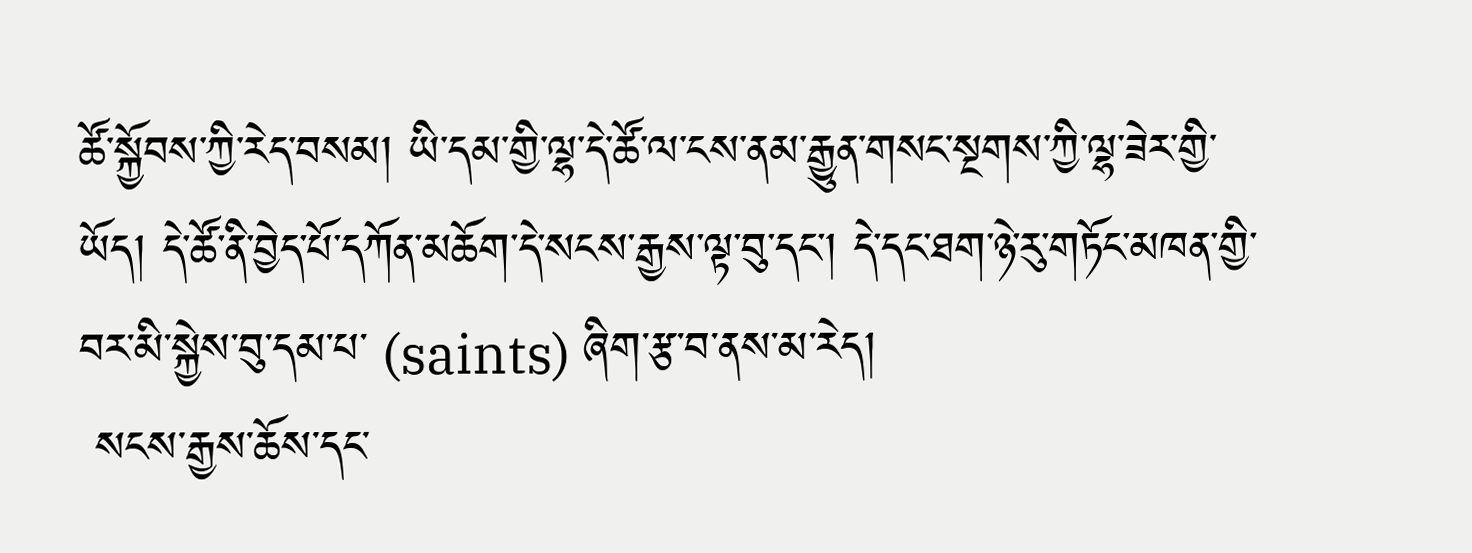ཚོ་སྐྱོབས་ཀྱི་རེད་བསམ། ཡི་དམ་གྱི་ལྷ་དེ་ཚོ་ལ་ངས་ནམ་རྒྱུན་གསང་སྔགས་ཀྱི་ལྷ་ཟེར་གྱི་ཡོད། དེ་ཚོ་ནི་བྱེད་པོ་དཀོན་མཆོག་དེ་སངས་རྒྱས་ལྟ་བུ་དང་། དེ་དང་ཐག་ཉེ་རུ་གཏོང་མཁན་གྱི་བར་མི་སྐྱེས་བུ་དམ་པ་ (saints) ཞིག་རྩ་བ་ནས་མ་རེད།
 སངས་རྒྱས་ཆོས་དང་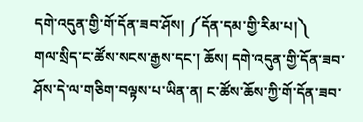དགེ་འདུན་གྱི་གོ་དོན་ཟབ་ཤོས། ༼དོན་དམ་གྱི་རིམ་པ།༽
གལ་སྲིད་ང་ཚོས་སངས་རྒྱས་དང་། ཆོས། དགེ་འདུན་གྱི་དོན་ཟབ་ཤོས་དེ་ལ་གཅིག་བལྟས་པ་ཡིན་ན། ང་ཚོས་ཆོས་ཀྱི་གོ་དོན་ཟབ་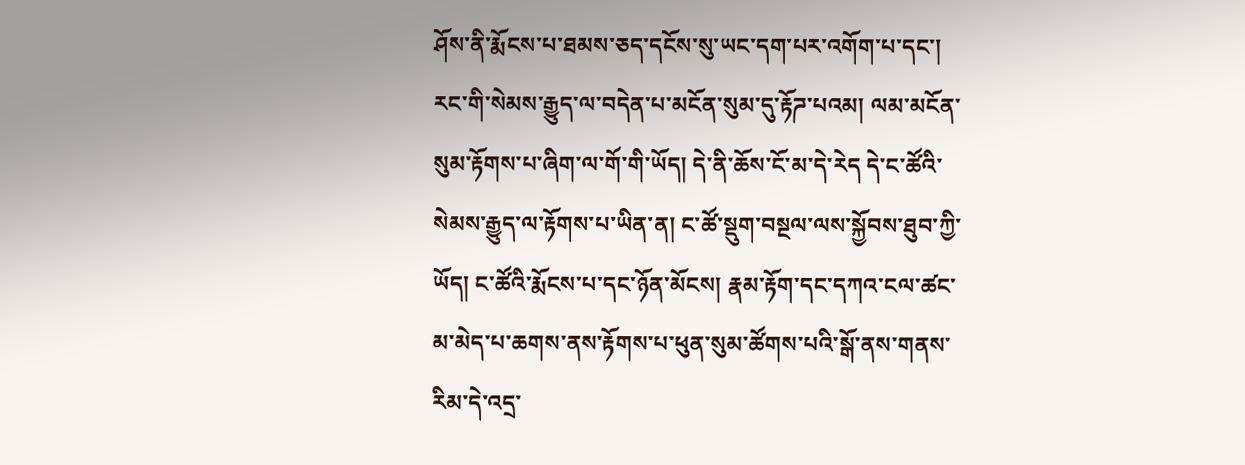ཤོས་ནི་རྨོངས་པ་ཐམས་ཅད་དངོས་སུ་ཡང་དག་པར་འགོག་པ་དང་། རང་གི་སེམས་རྒྱུད་ལ་བདེན་པ་མངོན་སུམ་དུ་རྟོཌ་པའམ། ལམ་མངོན་སུམ་རྟོགས་པ་ཞིག་ལ་གོ་གི་ཡོད། དེ་ནི་ཆོས་ངོ་མ་དེ་རེད དེ་ང་ཚོའི་སེམས་རྒྱུད་ལ་རྟོགས་པ་ཡིན་ན། ང་ཚོ་སྡུག་བསྔལ་ལས་སྐྱོབས་ཐུབ་ཀྱི་ཡོད། ང་ཚོའི་རྨོངས་པ་དང་ཉོན་མོངས། རྣམ་རྟོག་དང་དཀའ་ངལ་ཚང་མ་མེད་པ་ཆགས་ནས་རྟོགས་པ་ཕུན་སུམ་ཚོགས་པའི་སྒོ་ནས་གནས་རིམ་དེ་འདྲ་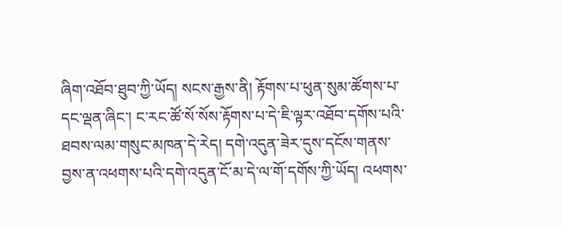ཞིག་འཐོབ་ཐུབ་ཀྱི་ཡོད། སངས་རྒྱས་ནི། རྟོགས་པ་ཕུན་སུམ་ཚོགས་པ་དང་ལྡན་ཞིང་། ང་རང་ཚོ་སོ་སོས་རྟོགས་པ་དེ་ཇི་ལྟར་འཐོབ་དགོས་པའི་ཐབས་ལམ་གསུང་མཁན་དེ་རེད། དགེ་འདུན་ཟེར་དུས་དངོས་གནས་བྱས་ན་འཕགས་པའི་དགེ་འདུན་ངོ་མ་དེ་ལ་གོ་དགོས་ཀྱི་ཡོད། འཕགས་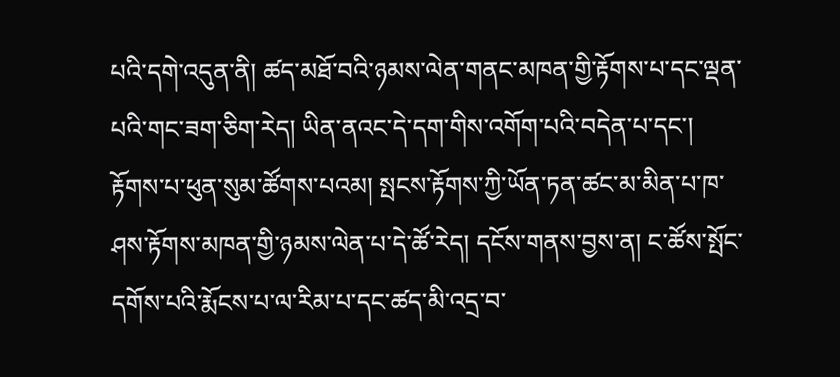པའི་དགེ་འདུན་ནི། ཚད་མཐོ་བའི་ཉམས་ལེན་གནང་མཁན་གྱི་རྟོགས་པ་དང་ལྡན་པའི་གང་ཟག་ཅིག་རེད། ཡིན་ནའང་དེ་དག་གིས་འགོག་པའི་བདེན་པ་དང་། རྟོགས་པ་ཕུན་སུམ་ཚོགས་པའམ། སྤངས་རྟོགས་ཀྱི་ཡོན་ཏན་ཚང་མ་མིན་པ་ཁ་ཤས་རྟོགས་མཁན་གྱི་ཉམས་ལེན་པ་དེ་ཚོ་རེད། དངོས་གནས་བྱས་ན། ང་ཚོས་སྤོང་དགོས་པའི་རྨོངས་པ་ལ་རིམ་པ་དང་ཚད་མི་འདྲ་བ་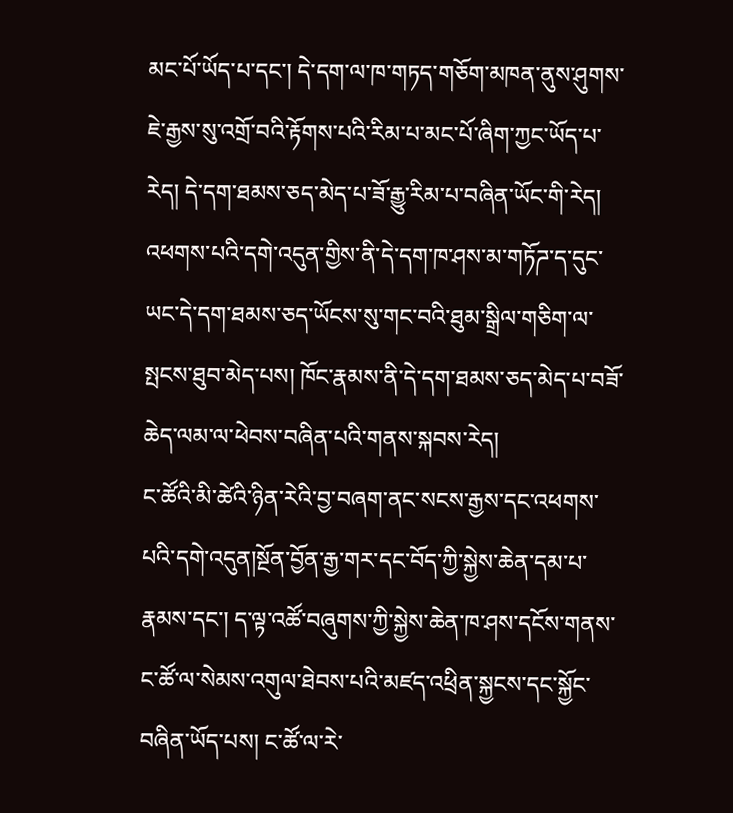མང་པོ་ཡོད་པ་དང་། དེ་དག་ལ་ཁ་གཏད་གཅོག་མཁན་ནུས་ཤུགས་ཇེ་རྒྱས་སུ་འགྲོ་བའི་རྟོགས་པའི་རིམ་པ་མང་པོ་ཞིག་ཀྱང་ཡོད་པ་རེད། དེ་དག་ཐམས་ཅད་མེད་པ་ཟོ་རྒྱུ་རིམ་པ་བཞིན་ཡོང་གི་རེད། འཕགས་པའི་དགེ་འདུན་གྱིས་ནི་དེ་དག་ཁ་ཤས་མ་གཏོཌ་ད་དུང་ཡང་དེ་དག་ཐམས་ཅད་ཡོངས་སུ་གང་བའི་ཐུམ་སྒྲིལ་གཅིག་ལ་སྤངས་ཐུབ་མེད་པས། ཁོང་རྣམས་ནི་དེ་དག་ཐམས་ཅད་མེད་པ་བཟོ་ཆེད་ལམ་ལ་ཕེབས་བཞིན་པའི་གནས་སྐབས་རེད།
ང་ཚོའི་མི་ཚེའི་ཉིན་རེའི་བྱ་བཞག་ནང་སངས་རྒྱས་དང་འཕགས་པའི་དགེ་འདུན།སྔོན་བྱོན་རྒྱ་གར་དང་བོད་ཀྱི་སྐྱེས་ཆེན་དམ་པ་རྣམས་དང་། ད་ལྟ་འཚོ་བཞུགས་ཀྱི་སྐྱེས་ཆེན་ཁ་ཤས་དངོས་གནས་ང་ཚོ་ལ་སེམས་འགུལ་ཐེབས་པའི་མཛད་འཕྲིན་སྐྱངས་དང་སྐྱོང་བཞིན་ཡོད་པས། ང་ཚོ་ལ་རེ་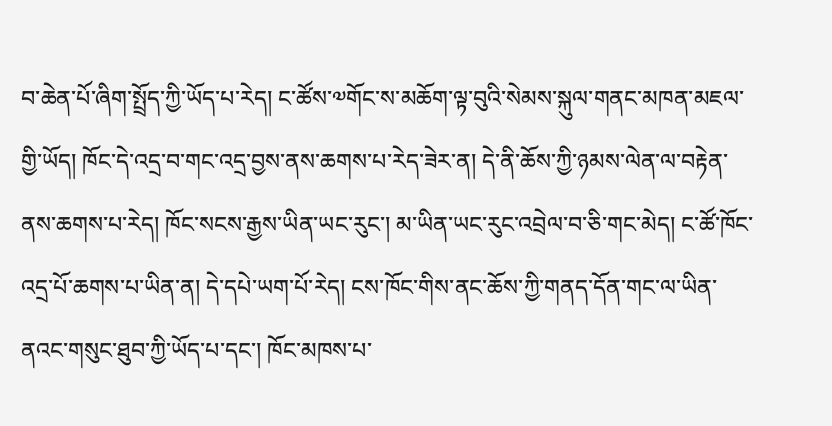བ་ཆེན་པོ་ཞིག་སྤྲོད་ཀྱི་ཡོད་པ་རེད། ང་ཚོས་༧གོང་ས་མཆོག་ལྟ་བུའི་སེམས་སྐུལ་གནང་མཁན་མཇལ་གྱི་ཡོད། ཁོང་དེ་འདྲ་བ་གང་འདྲ་བྱས་ནས་ཆགས་པ་རེད་ཟེར་ན། དེ་ནི་ཆོས་ཀྱི་ཉམས་ལེན་ལ་བརྟེན་ནས་ཆགས་པ་རེད། ཁོང་སངས་རྒྱས་ཡིན་ཡང་རུང་། མ་ཡིན་ཡང་རུང་འབྲེལ་བ་ཅི་གང་མེད། ང་ཚོ་ཁོང་འདྲ་པོ་ཆགས་པ་ཡིན་ན། དེ་དཔེ་ཡག་པོ་རེད། ངས་ཁོང་གིས་ནང་ཆོས་ཀྱི་གནད་དོན་གང་ལ་ཡིན་ནའང་གསུང་ཐུབ་ཀྱི་ཡོད་པ་དང་། ཁོང་མཁས་པ་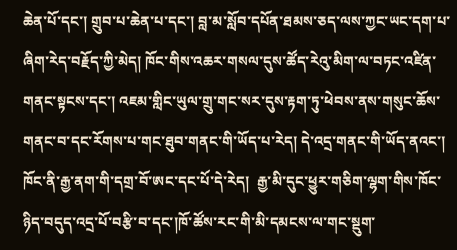ཆེན་པོ་དང་། གྲུབ་པ་ཆེན་པ་དང་། བླ་མ་སློབ་དཔོན་ཐམས་ཅད་ལས་ཀྱང་ཡང་དག་པ་ཞིག་རེད་བརྗོད་ཀྱི་མེད། ཁོང་གིས་འཆར་གསལ་དུས་ཚོད་རེའུ་མིག་ལ་བཏང་འཛིན་གནང་སྟངས་དང་། འཇམ་གླིང་ཡུལ་གྲུ་གང་སར་དུས་རྟག་ཏུ་ཕེབས་ནས་གསུང་ཆོས་གནང་བ་དང་རོགས་པ་གང་ཐུབ་གནང་གི་ཡོད་པ་རེད། དེ་འདྲ་གནང་གི་ཡོད་ནའང་། ཁོང་ནི་རྒྱ་ནག་གི་དགྲ་བོ་ཨང་དང་པོ་དེ་རེད།  རྒྱ་མི་དུང་ཕྱུར་གཅིག་ལྷག་གིས་ཁོང་ཉིད་བདུད་འདྲ་པོ་བརྩི་བ་དང་།ཁོ་ཚོས་རང་གི་མི་དམངས་ལ་གང་སྡུག་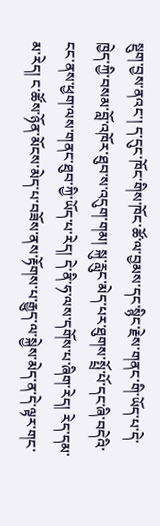སྡུག་བྱས་ནའང་། ད་དུང་ཁོང་གིས་ཁོང་ཚོ་ལ་བྱམས་དང་སྙིང་རྗེས་གནང་གི་ཡོད་པ་དེ་ཁྱེད་ཀྱི་བསམ་བློ་འཁོར་ཐུབ་ས་འདུག་གམ། སྐུ་རླུང་མེད་པར་ཐུགས་སྤྲོ་པོ་དང་ཞི་བདེའི་ངང་ནས་ཕྱག་ལས་གནང་ཐུབ་ཀྱི་ཡོད་པ་རེད། དེ་ནི་ཧ་ལས་དགོས་པ་ཞིག་རེད། རེད་དམ་མ་རེད། ང་ཚོས་ཉོན་མོངས་མེད་པ་བཟོས་ནས་རྟོགས་པ་རྒྱུད་ལ་སྐྱེས་མེད་ན་དེ་ལྟར་གང་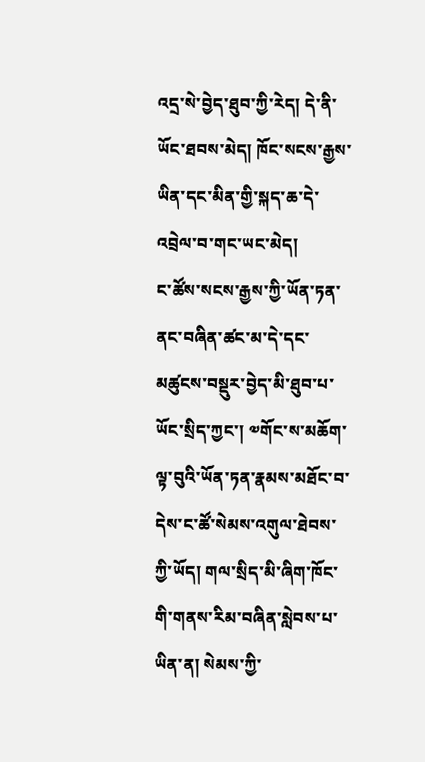འདྲ་སེ་བྱེད་ཐུབ་ཀྱི་རེད། དེ་ནི་ཡོང་ཐབས་མེད། ཁོང་སངས་རྒྱས་ཡིན་དང་མིན་གྱི་སྐད་ཆ་དེ་འབྲེལ་བ་གང་ཡང་མེད།
ང་ཚོས་སངས་རྒྱས་ཀྱི་ཡོན་ཏན་ནང་བཞིན་ཚང་མ་དེ་དང་མཚུངས་བསྡུར་བྱེད་མི་ཐུབ་པ་ཡོང་སྲིད་ཀྱང་། ༧གོང་ས་མཆོག་ལྟ་བུའི་ཡོན་ཏན་རྣམས་མཐོང་བ་དེས་ང་ཚོ་སེམས་འགུལ་ཐེབས་ཀྱི་ཡོད། གལ་སྲིད་མི་ཞིག་ཁོང་གི་གནས་རིམ་བཞིན་སླེབས་པ་ཡིན་ན། སེམས་ཀྱི་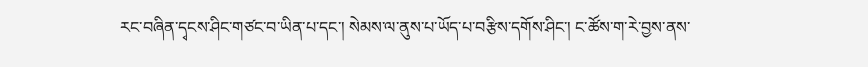རང་བཞིན་དྭངས་ཤིང་གཙང་བ་ཡིན་པ་དང་། སེམས་ལ་ནུས་པ་ཡོད་པ་བརྩིས་དགོས་ཤིང་། ང་ཚོས་ག་རེ་བྱས་ནས་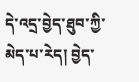དེ་འདྲ་བྱེད་ཐུབ་ཀྱི་མེད་པ་རེད། བྱེད་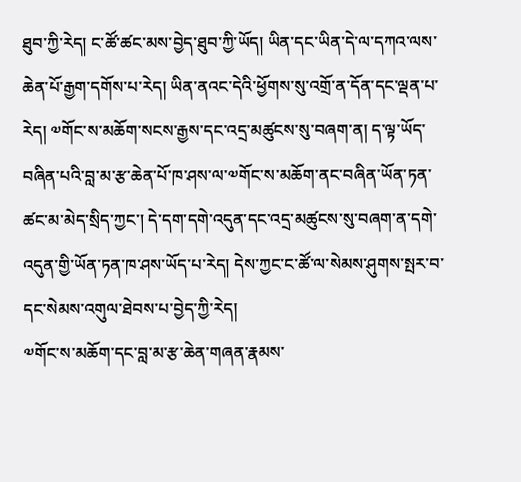ཐུབ་ཀྱི་རེད། ང་ཚོ་ཚང་མས་བྱེད་ཐུབ་ཀྱི་ཡོད། ཡིན་དང་ཡིན་དེ་ལ་དཀའ་ལས་ཆེན་པོ་རྒྱག་དགོས་པ་རེད། ཡིན་ནའང་དེའི་ཕྱོགས་སུ་འགྲོ་ན་དོན་དང་ལྡན་པ་རེད། ༧གོང་ས་མཆོག་སངས་རྒྱས་དང་འདྲ་མཚུངས་སུ་བཞག་ན། ད་ལྟ་ཡོད་བཞིན་པའི་བླ་མ་རྩ་ཆེན་པོ་ཁ་ཤས་ལ་༧གོང་ས་མཆོག་ནང་བཞིན་ཡོན་ཏན་ཚང་མ་མེད་སྲིད་ཀྱང་། དེ་དག་དགེ་འདུན་དང་འདྲ་མཚུངས་སུ་བཞག་ན་དགེ་འདུན་གྱི་ཡོན་ཏན་ཁ་ཤས་ཡོད་པ་རེད། དེས་ཀྱང་ང་ཚོ་ལ་སེམས་ཤུགས་སྤར་བ་དང་སེམས་འགུལ་ཐེབས་པ་བྱེད་ཀྱི་རེད།
༧གོང་ས་མཆོག་དང་བླ་མ་རྩ་ཆེན་གཞན་རྣམས་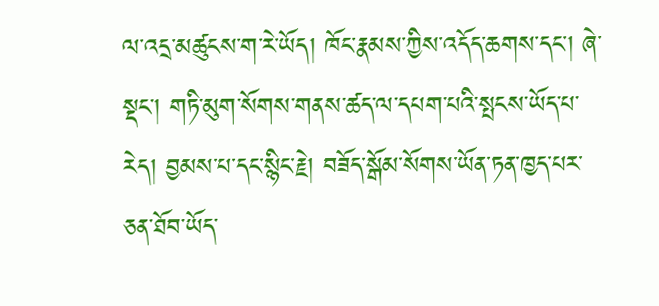ལ་འདྲ་མཚུངས་ག་རེ་ཡོད། ཁོང་རྣམས་ཀྱིས་འདོད་ཆགས་དང་། ཞེ་སྡང་། གཏི་མུག་སོགས་གནས་ཚད་ལ་དཔག་པའི་སྤངས་ཡོད་པ་རེད། བྱམས་པ་དང་སྙིང་རྗེ། བཟོད་སྒོམ་སོགས་ཡོན་ཏན་ཁྱད་པར་ཅན་ཐོབ་ཡོད་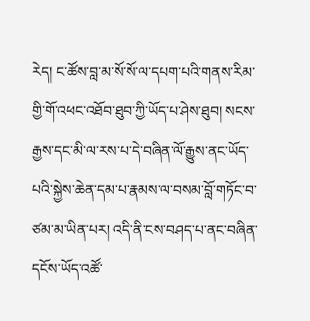རེད། ང་ཚོས་བླ་མ་སོ་སོ་ལ་དཔག་པའི་གནས་རིམ་གྱི་གོ་འཕང་འཐོབ་ཐུབ་ཀྱི་ཡོད་པ་ཤེས་ཐུབ། སངས་རྒྱས་དང་མི་ལ་རས་པ་དེ་བཞིན་ལོ་རྒྱུས་ནང་ཡོད་པའི་སྐྱེས་ཆེན་དམ་པ་རྣམས་ལ་བསམ་བློ་གཏོང་བ་ཙམ་མ་ཡིན་པར། འདི་ནི་ངས་བཤད་པ་ནང་བཞིན་དངོས་ཡོད་འཚོ་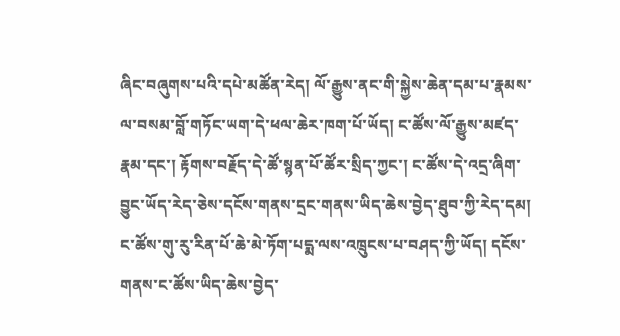ཞིང་བཞུགས་པའི་དཔེ་མཚོན་རེད། ལོ་རྒྱུས་ནང་གི་སྐྱེས་ཆེན་དམ་པ་རྣམས་ལ་བསམ་བློ་གཏོང་ཡག་དེ་ཕལ་ཆེར་ཁག་པོ་ཡོད། ང་ཚོས་ལོ་རྒྱུས་མཛད་རྣམ་དང་། རྟོགས་བརྗོད་དེ་ཚོ་སྙན་པོ་ཚོར་སྲིད་ཀྱང་། ང་ཚོས་དེ་འདྲ་ཞིག་བྱུང་ཡོད་རེད་ཅེས་དངོས་གནས་དྲང་གནས་ཡིད་ཆེས་བྱེད་ཐུབ་ཀྱི་རེད་དམ། ང་ཚོས་གུ་རུ་རིན་པོ་ཆེ་མེ་ཏོག་པདྨ་ལས་འཁྲུངས་པ་བཤད་ཀྱི་ཡོད། དངོས་གནས་ང་ཚོས་ཡིད་ཆེས་བྱེད་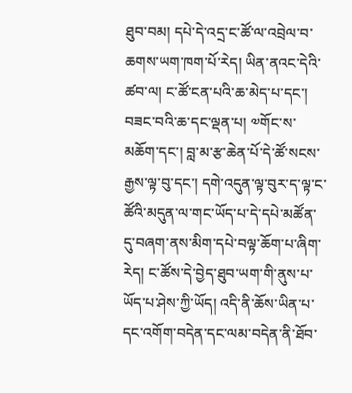ཐུབ་བམ། དཔེ་དེ་འདྲ་ང་ཚོ་ལ་འབྲེལ་བ་ཆགས་ཡག་ཁག་པོ་རེད། ཡིན་ནའང་དེའི་ཚབ་ལ། ང་ཚོ་ངན་པའི་ཆ་མེད་པ་དང་། བཟང་བའི་ཆ་དང་ལྡན་པ། ༧གོང་ས་མཆོག་དང་། བླ་མ་རྩ་ཆེན་པོ་དེ་ཚོ་སངས་རྒྱས་ལྟ་བུ་དང་། དགེ་འདུན་ལྟ་བུར་ད་ལྟ་ང་ཚོའི་མདུན་ལ་གང་ཡོད་པ་དེ་དཔེ་མཚོན་དུ་བཞག་ནས་མིག་དཔེ་བལྟ་ཆོག་པ་ཞིག་རེད། ང་ཚོས་དེ་བྱེད་ཐུབ་ཡག་གི་ནུས་པ་ཡོད་པ་ཤེས་ཀྱི་ཡོད། འདི་ནི་ཆོས་ཡིན་པ་དང་འགོག་བདེན་དང་ལམ་བདེན་ནི་ཐོབ་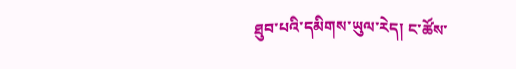ཐུབ་པའི་དམིགས་ཡུལ་རེད། ང་ཚོས་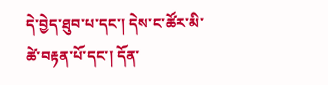དེ་བྱེད་ཐུབ་པ་དང་། དེས་ང་ཚོར་མི་ཚེ་བརྟན་པོ་དང་། དོན་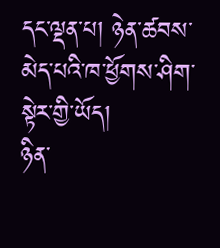དང་ལྡན་པ། ཉེན་ཚབས་མེད་པའི་ཁ་ཕྱོགས་ཤིག་སྟེར་གྱི་ཡོད།
ཉིན་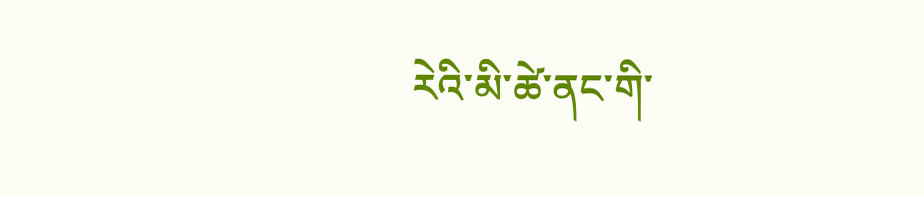རེའི་མི་ཚེ་ནང་གི་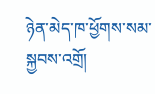ཉེན་མེད་ཁ་ཕྱོགས་སམ་སྐྱབས་འགྲོ།